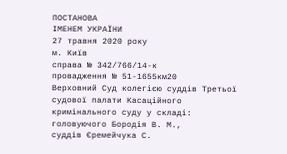ПОСТАНОВА
ІМЕНЕМ УКРАЇНИ
27 травня 2020 року
м. Київ
справа № 342/766/14-к
провадження № 51-1655км20
Верховний Суд колегією суддів Третьої судової палати Касаційного кримінального суду у складі:
головуючого Бородія В. М.,
суддів Єремейчука С.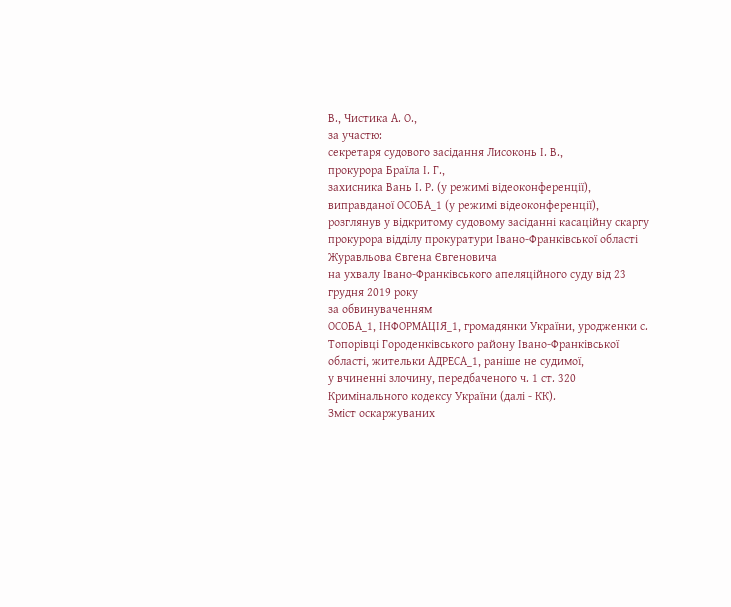В., Чистика А. О.,
за участю:
секретаря судового засідання Лисоконь І. В.,
прокурора Браїла І. Г.,
захисника Вань І. Р. (у режимі відеоконференції),
виправданої ОСОБА_1 (у режимі відеоконференції),
розглянув у відкритому судовому засіданні касаційну скаргу прокурора відділу прокуратури Івано-Франківської області Журавльова Євгена Євгеновича
на ухвалу Івано-Франківського апеляційного суду від 23 грудня 2019 року
за обвинуваченням
ОСОБА_1, ІНФОРМАЦІЯ_1, громадянки України, уродженки с. Топорівці Городенківського району Івано-Франківської області, жительки АДРЕСА_1, раніше не судимої,
у вчиненні злочину, передбаченого ч. 1 ст. 320 Кримінального кодексу України (далі - КК).
Зміст оскаржуваних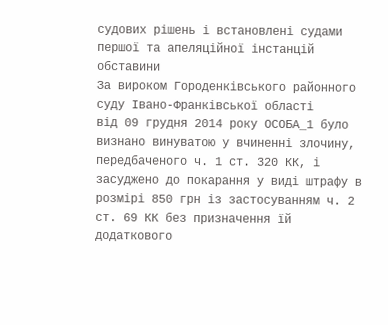судових рішень і встановлені судами першої та апеляційної інстанцій обставини
За вироком Городенківського районного суду Івано-Франківської області
від 09 грудня 2014 року ОСОБА_1 було визнано винуватою у вчиненні злочину, передбаченого ч. 1 ст. 320 КК, і засуджено до покарання у виді штрафу в розмірі 850 грн із застосуванням ч. 2 ст. 69 КК без призначення їй додаткового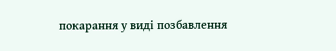покарання у виді позбавлення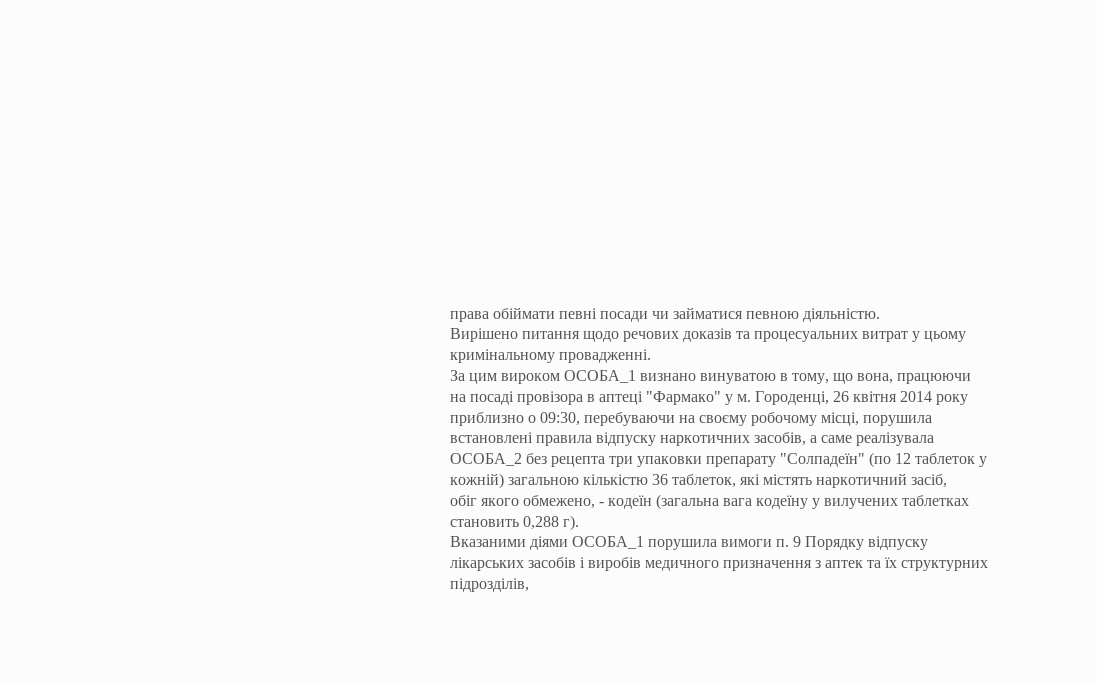права обіймати певні посади чи займатися певною діяльністю.
Вирішено питання щодо речових доказів та процесуальних витрат у цьому кримінальному провадженні.
За цим вироком ОСОБА_1 визнано винуватою в тому, що вона, працюючи
на посаді провізора в аптеці "Фармако" у м. Городенці, 26 квітня 2014 року приблизно о 09:30, перебуваючи на своєму робочому місці, порушила встановлені правила відпуску наркотичних засобів, а саме реалізувала ОСОБА_2 без рецепта три упаковки препарату "Солпадеїн" (по 12 таблеток у кожній) загальною кількістю 36 таблеток, які містять наркотичний засіб,
обіг якого обмежено, - кодеїн (загальна вага кодеїну у вилучених таблетках становить 0,288 г).
Вказаними діями ОСОБА_1 порушила вимоги п. 9 Порядку відпуску лікарських засобів і виробів медичного призначення з аптек та їх структурних підрозділів,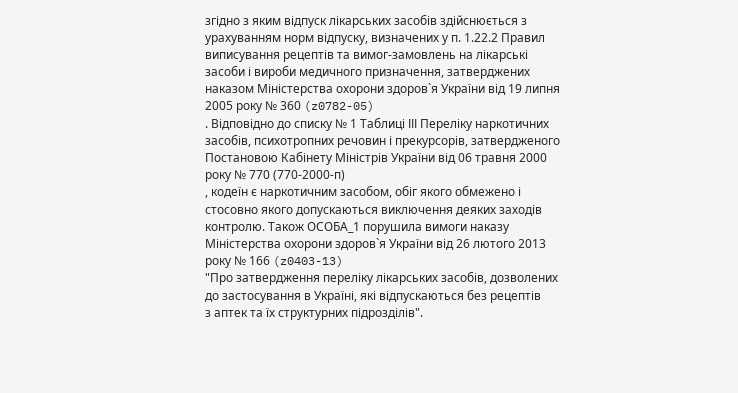згідно з яким відпуск лікарських засобів здійснюється з урахуванням норм відпуску, визначених у п. 1.22.2 Правил виписування рецептів та вимог-замовлень на лікарські засоби і вироби медичного призначення, затверджених наказом Міністерства охорони здоров`я України від 19 липня 2005 року № 360 (z0782-05)
. Відповідно до списку № 1 Таблиці ІІІ Переліку наркотичних засобів, психотропних речовин і прекурсорів, затвердженого Постановою Кабінету Міністрів України від 06 травня 2000 року № 770 (770-2000-п)
, кодеїн є наркотичним засобом, обіг якого обмежено і стосовно якого допускаються виключення деяких заходів контролю. Також ОСОБА_1 порушила вимоги наказу Міністерства охорони здоров`я України від 26 лютого 2013 року № 166 (z0403-13)
"Про затвердження переліку лікарських засобів, дозволених до застосування в Україні, які відпускаються без рецептів
з аптек та їх структурних підрозділів".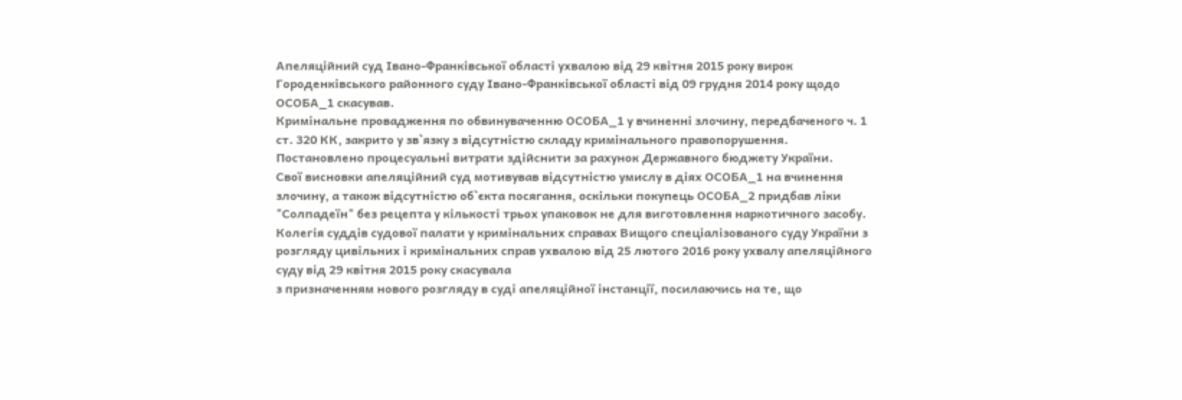Апеляційний суд Івано-Франківської області ухвалою від 29 квітня 2015 року вирок Городенківського районного суду Івано-Франківської області від 09 грудня 2014 року щодо ОСОБА_1 скасував.
Кримінальне провадження по обвинуваченню ОСОБА_1 у вчиненні злочину, передбаченого ч. 1 ст. 320 КК, закрито у зв`язку з відсутністю складу кримінального правопорушення.
Постановлено процесуальні витрати здійснити за рахунок Державного бюджету України.
Свої висновки апеляційний суд мотивував відсутністю умислу в діях ОСОБА_1 на вчинення злочину, а також відсутністю об`єкта посягання, оскільки покупець ОСОБА_2 придбав ліки "Солпадеїн" без рецепта у кількості трьох упаковок не для виготовлення наркотичного засобу.
Колегія суддів судової палати у кримінальних справах Вищого спеціалізованого суду України з розгляду цивільних і кримінальних справ ухвалою від 25 лютого 2016 року ухвалу апеляційного суду від 29 квітня 2015 року скасувала
з призначенням нового розгляду в суді апеляційної інстанції, посилаючись на те, що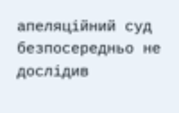апеляційний суд безпосередньо не дослідив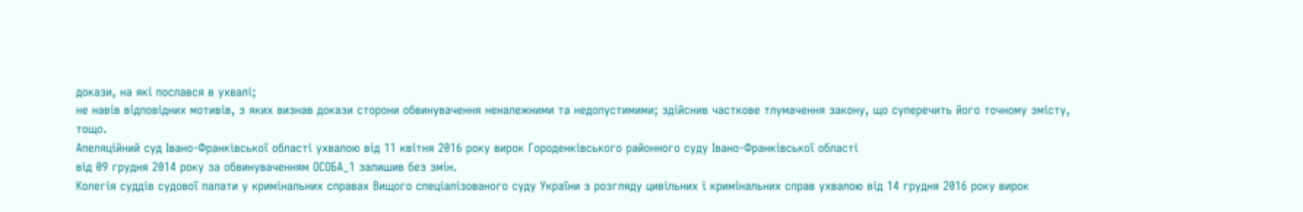докази, на які послався в ухвалі;
не навів відповідних мотивів, з яких визнав докази сторони обвинувачення неналежними та недопустимими; здійснив часткове тлумачення закону, що суперечить його точному змісту, тощо.
Апеляційний суд Івано-Франківської області ухвалою від 11 квітня 2016 року вирок Городенківського районного суду Івано-Франківської області
від 09 грудня 2014 року за обвинуваченням ОСОБА_1 залишив без змін.
Колегія суддів судової палати у кримінальних справах Вищого спеціалізованого суду України з розгляду цивільних і кримінальних справ ухвалою від 14 грудня 2016 року вирок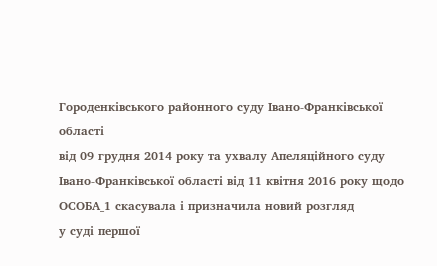Городенківського районного суду Івано-Франківської області
від 09 грудня 2014 року та ухвалу Апеляційного суду Івано-Франківської області від 11 квітня 2016 року щодо ОСОБА_1 скасувала і призначила новий розгляд
у суді першої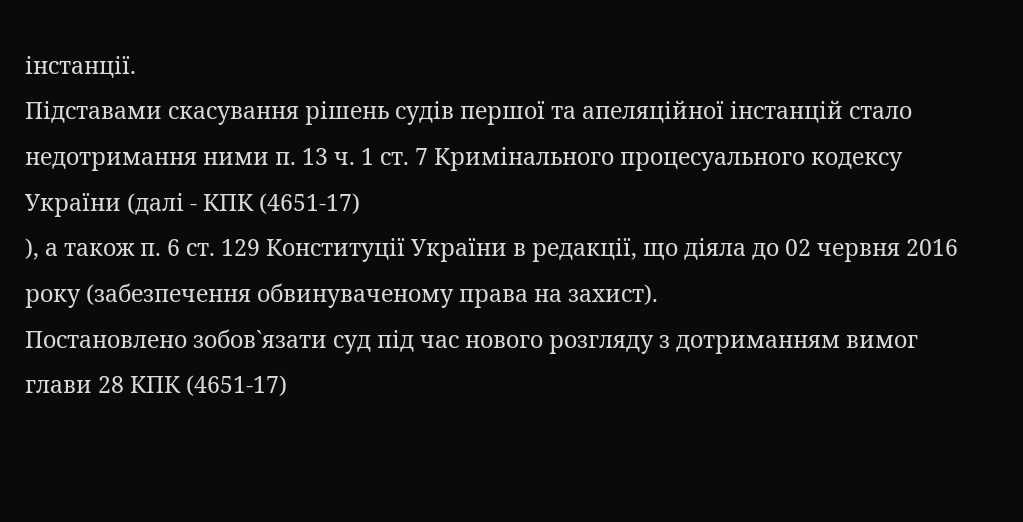інстанції.
Підставами скасування рішень судів першої та апеляційної інстанцій стало недотримання ними п. 13 ч. 1 ст. 7 Кримінального процесуального кодексу України (далі - КПК (4651-17)
), а також п. 6 ст. 129 Конституції України в редакції, що діяла до 02 червня 2016 року (забезпечення обвинуваченому права на захист).
Постановлено зобов`язати суд під час нового розгляду з дотриманням вимог
глави 28 КПК (4651-17)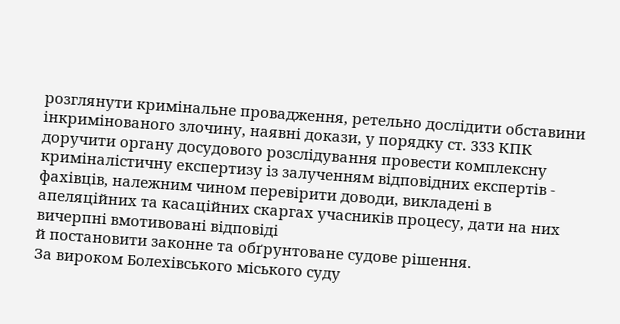розглянути кримінальне провадження, ретельно дослідити обставини інкримінованого злочину, наявні докази, у порядку ст. 333 КПК доручити органу досудового розслідування провести комплексну криміналістичну експертизу із залученням відповідних експертів - фахівців, належним чином перевірити доводи, викладені в апеляційних та касаційних скаргах учасників процесу, дати на них вичерпні вмотивовані відповіді
й постановити законне та обґрунтоване судове рішення.
За вироком Болехівського міського суду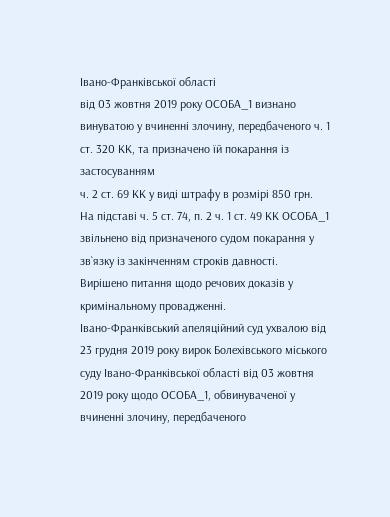Івано-Франківської області
від 03 жовтня 2019 року ОСОБА_1 визнано винуватою у вчиненні злочину, передбаченого ч. 1 ст. 320 КК, та призначено їй покарання із застосуванням
ч. 2 ст. 69 КК у виді штрафу в розмірі 850 грн.
На підставі ч. 5 ст. 74, п. 2 ч. 1 ст. 49 КК ОСОБА_1 звільнено від призначеного судом покарання у зв`язку із закінченням строків давності.
Вирішено питання щодо речових доказів у кримінальному провадженні.
Івано-Франківський апеляційний суд ухвалою від 23 грудня 2019 року вирок Болехівського міського суду Івано-Франківської області від 03 жовтня 2019 року щодо ОСОБА_1, обвинуваченої у вчиненні злочину, передбаченого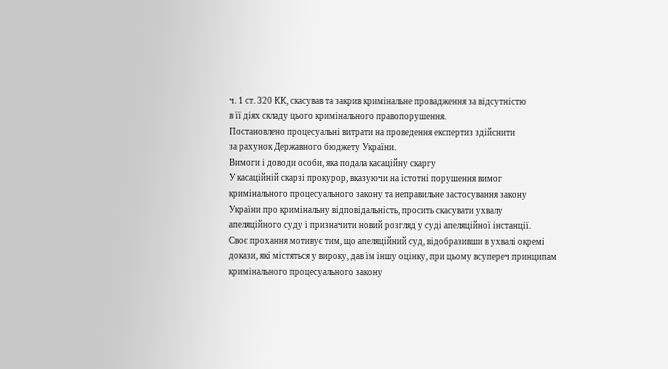ч. 1 ст. 320 КК, скасував та закрив кримінальне провадження за відсутністю
в її діях складу цього кримінального правопорушення.
Постановлено процесуальні витрати на проведення експертиз здійснити
за рахунок Державного бюджету України.
Вимоги і доводи особи, яка подала касаційну скаргу
У касаційній скарзі прокурор, вказуючи на істотні порушення вимог кримінального процесуального закону та неправильне застосування закону України про кримінальну відповідальність, просить скасувати ухвалу апеляційного суду і призначити новий розгляд у суді апеляційної інстанції.
Своє прохання мотивує тим, що апеляційний суд, відобразивши в ухвалі окремі докази, які містяться у вироку, дав їм іншу оцінку, при цьому всупереч принципам кримінального процесуального закону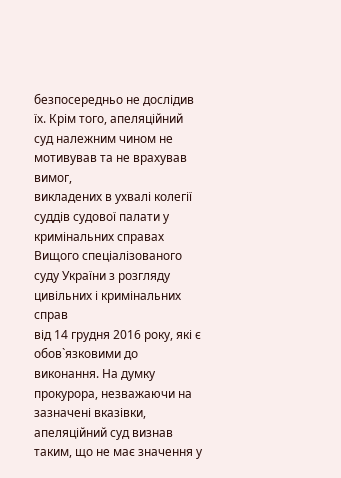безпосередньо не дослідив їх. Крім того, апеляційний суд належним чином не мотивував та не врахував вимог,
викладених в ухвалі колегії суддів судової палати у кримінальних справах Вищого спеціалізованого суду України з розгляду цивільних і кримінальних справ
від 14 грудня 2016 року, які є обов`язковими до виконання. На думку прокурора, незважаючи на зазначені вказівки, апеляційний суд визнав таким, що не має значення у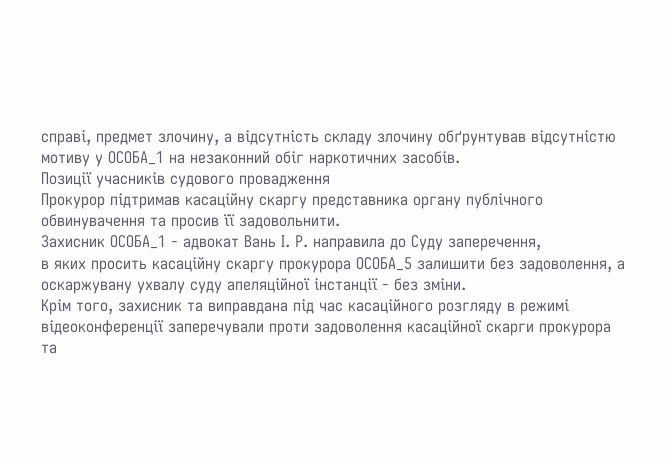справі, предмет злочину, а відсутність складу злочину обґрунтував відсутністю мотиву у ОСОБА_1 на незаконний обіг наркотичних засобів.
Позиції учасників судового провадження
Прокурор підтримав касаційну скаргу представника органу публічного обвинувачення та просив її задовольнити.
Захисник ОСОБА_1 - адвокат Вань І. Р. направила до Суду заперечення,
в яких просить касаційну скаргу прокурора ОСОБА_5 залишити без задоволення, а оскаржувану ухвалу суду апеляційної інстанції - без зміни.
Крім того, захисник та виправдана під час касаційного розгляду в режимі відеоконференції заперечували проти задоволення касаційної скарги прокурора та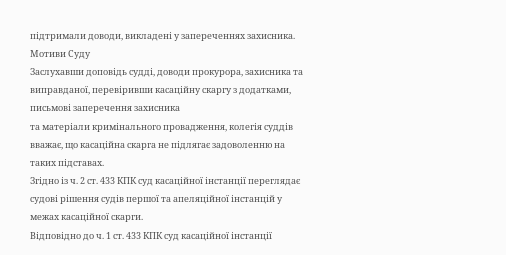підтримали доводи, викладені у запереченнях захисника.
Мотиви Суду
Заслухавши доповідь судді, доводи прокурора, захисника та виправданої, перевіривши касаційну скаргу з додатками, письмові заперечення захисника
та матеріали кримінального провадження, колегія суддів вважає, що касаційна скарга не підлягає задоволенню на таких підставах.
Згідно із ч. 2 ст. 433 КПК суд касаційної інстанції переглядає судові рішення судів першої та апеляційної інстанцій у межах касаційної скарги.
Відповідно до ч. 1 ст. 433 КПК суд касаційної інстанції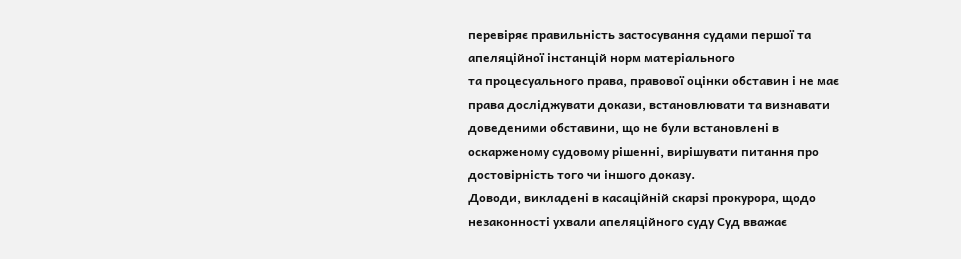перевіряє правильність застосування судами першої та апеляційної інстанцій норм матеріального
та процесуального права, правової оцінки обставин і не має права досліджувати докази, встановлювати та визнавати доведеними обставини, що не були встановлені в оскарженому судовому рішенні, вирішувати питання про достовірність того чи іншого доказу.
Доводи, викладені в касаційній скарзі прокурора, щодо незаконності ухвали апеляційного суду Суд вважає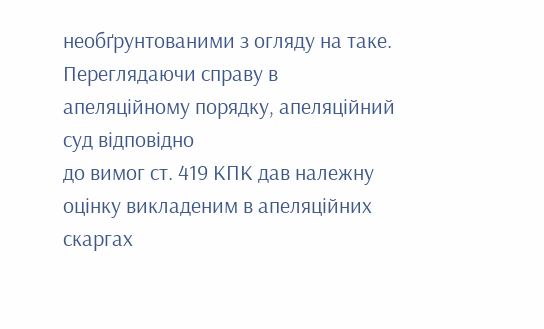необґрунтованими з огляду на таке.
Переглядаючи справу в апеляційному порядку, апеляційний суд відповідно
до вимог ст. 419 КПК дав належну оцінку викладеним в апеляційних скаргах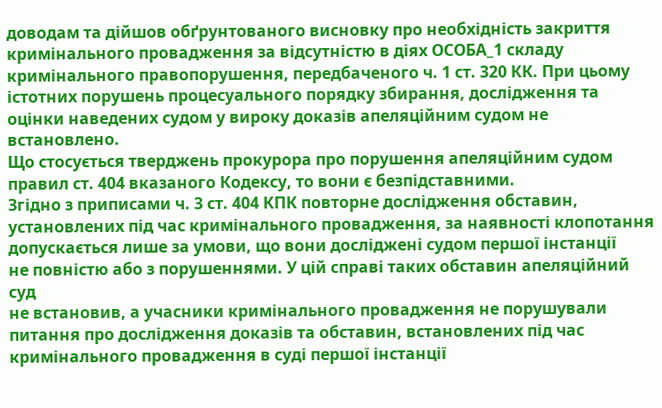доводам та дійшов обґрунтованого висновку про необхідність закриття кримінального провадження за відсутністю в діях ОСОБА_1 складу кримінального правопорушення, передбаченого ч. 1 ст. 320 КК. При цьому істотних порушень процесуального порядку збирання, дослідження та оцінки наведених судом у вироку доказів апеляційним судом не встановлено.
Що стосується тверджень прокурора про порушення апеляційним судом правил ст. 404 вказаного Кодексу, то вони є безпідставними.
Згідно з приписами ч. 3 ст. 404 КПК повторне дослідження обставин, установлених під час кримінального провадження, за наявності клопотання допускається лише за умови, що вони досліджені судом першої інстанції
не повністю або з порушеннями. У цій справі таких обставин апеляційний суд
не встановив, а учасники кримінального провадження не порушували питання про дослідження доказів та обставин, встановлених під час кримінального провадження в суді першої інстанції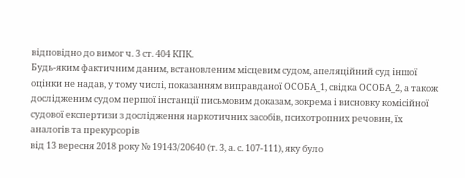відповідно до вимог ч. 3 ст. 404 КПК.
Будь-яким фактичним даним, встановленим місцевим судом, апеляційний суд іншої оцінки не надав, у тому числі, показанням виправданої ОСОБА_1, свідка ОСОБА_2, а також дослідженим судом першої інстанції письмовим доказам, зокрема і висновку комісійної судової експертизи з дослідження наркотичних засобів, психотропних речовин, їх аналогів та прекурсорів
від 13 вересня 2018 року № 19143/20640 (т. 3, а. с. 107-111), яку було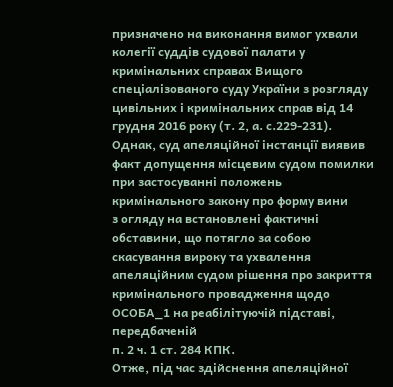призначено на виконання вимог ухвали колегії суддів судової палати у кримінальних справах Вищого спеціалізованого суду України з розгляду цивільних і кримінальних справ від 14 грудня 2016 року (т. 2, а. с.229-231).
Однак, суд апеляційної інстанції виявив факт допущення місцевим судом помилки при застосуванні положень кримінального закону про форму вини
з огляду на встановлені фактичні обставини, що потягло за собою скасування вироку та ухвалення апеляційним судом рішення про закриття кримінального провадження щодо ОСОБА_1 на реабілітуючій підставі, передбаченій
п. 2 ч. 1 ст. 284 КПК.
Отже, під час здійснення апеляційної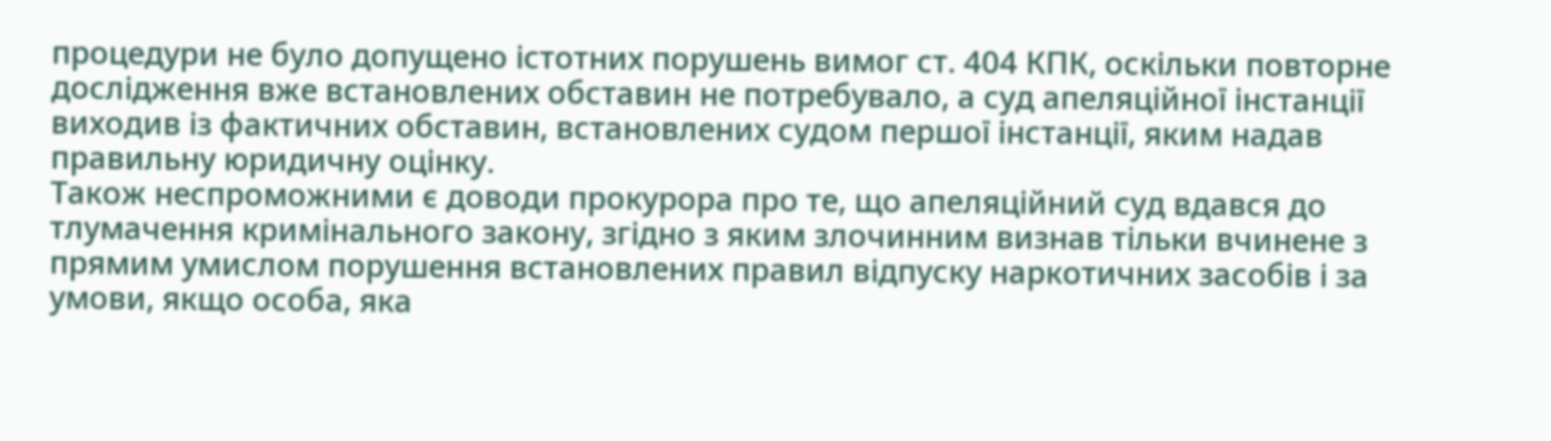процедури не було допущено істотних порушень вимог ст. 404 КПК, оскільки повторне дослідження вже встановлених обставин не потребувало, а суд апеляційної інстанції виходив із фактичних обставин, встановлених судом першої інстанції, яким надав правильну юридичну оцінку.
Також неспроможними є доводи прокурора про те, що апеляційний суд вдався до тлумачення кримінального закону, згідно з яким злочинним визнав тільки вчинене з прямим умислом порушення встановлених правил відпуску наркотичних засобів і за умови, якщо особа, яка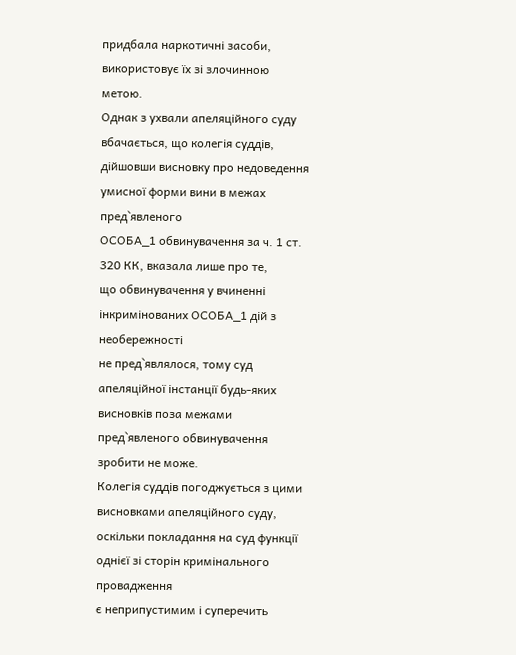придбала наркотичні засоби, використовує їх зі злочинною метою.
Однак з ухвали апеляційного суду вбачається, що колегія суддів, дійшовши висновку про недоведення умисної форми вини в межах пред`явленого
ОСОБА_1 обвинувачення за ч. 1 ст. 320 КК, вказала лише про те,
що обвинувачення у вчиненні інкримінованих ОСОБА_1 дій з необережності
не пред`являлося, тому суд апеляційної інстанції будь-яких висновків поза межами пред`явленого обвинувачення зробити не може.
Колегія суддів погоджується з цими висновками апеляційного суду, оскільки покладання на суд функції однієї зі сторін кримінального провадження
є неприпустимим і суперечить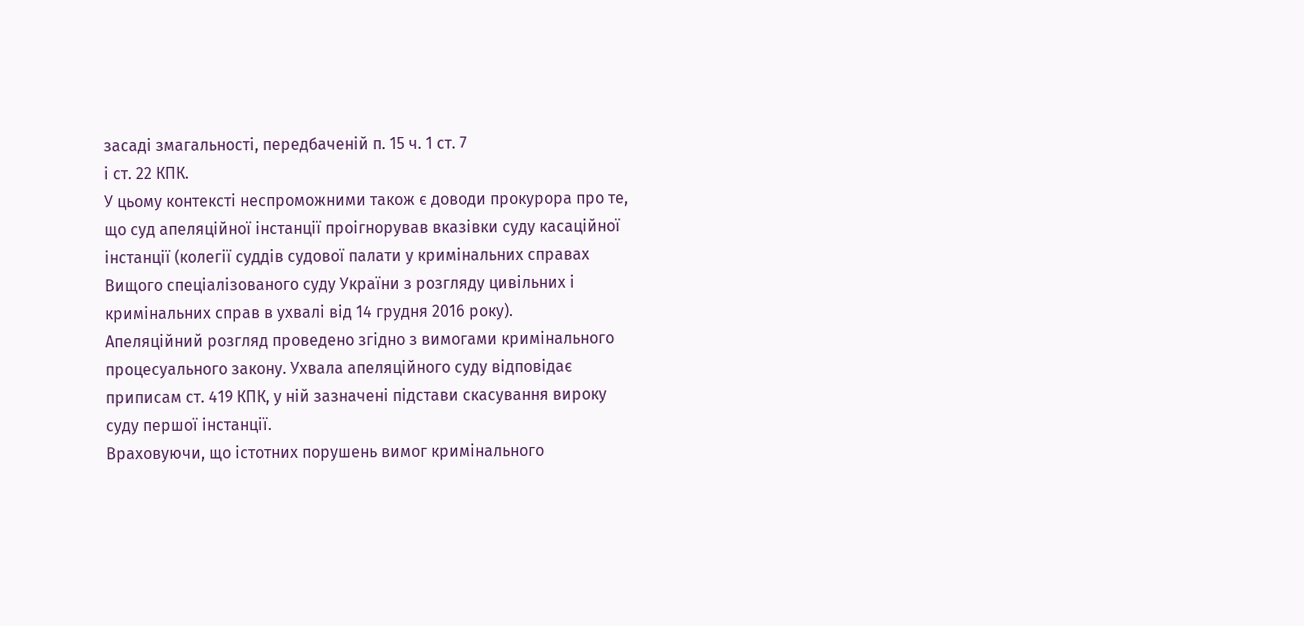засаді змагальності, передбаченій п. 15 ч. 1 ст. 7
і ст. 22 КПК.
У цьому контексті неспроможними також є доводи прокурора про те, що суд апеляційної інстанції проігнорував вказівки суду касаційної інстанції (колегії суддів судової палати у кримінальних справах Вищого спеціалізованого суду України з розгляду цивільних і кримінальних справ в ухвалі від 14 грудня 2016 року).
Апеляційний розгляд проведено згідно з вимогами кримінального процесуального закону. Ухвала апеляційного суду відповідає приписам ст. 419 КПК, у ній зазначені підстави скасування вироку суду першої інстанції.
Враховуючи, що істотних порушень вимог кримінального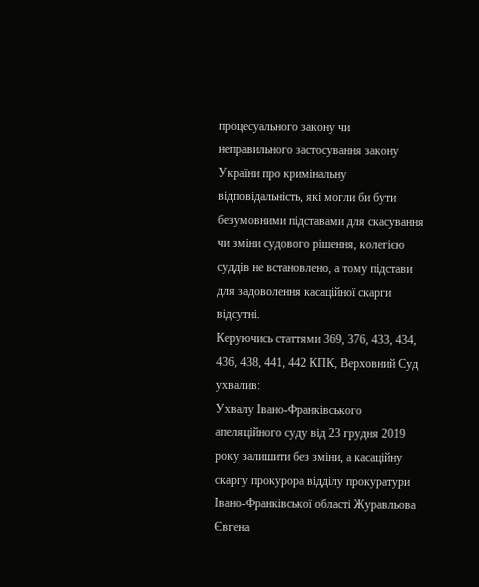процесуального закону чи неправильного застосування закону України про кримінальну відповідальність, які могли би бути безумовними підставами для скасування
чи зміни судового рішення, колегією суддів не встановлено, а тому підстави
для задоволення касаційної скарги відсутні.
Керуючись статтями 369, 376, 433, 434, 436, 438, 441, 442 КПК, Верховний Суд
ухвалив:
Ухвалу Івано-Франківського апеляційного суду від 23 грудня 2019 року залишити без зміни, а касаційну скаргу прокурора відділу прокуратури Івано-Франківської області Журавльова Євгена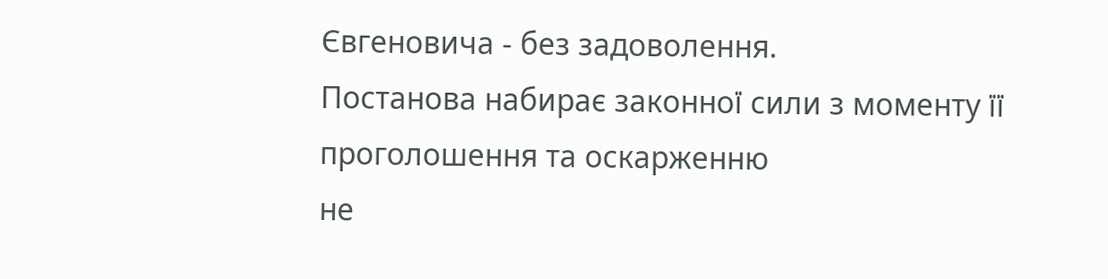Євгеновича - без задоволення.
Постанова набирає законної сили з моменту її проголошення та оскарженню
не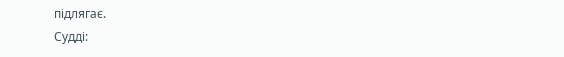підлягає.
Судді: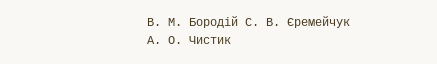В. М. Бородій С. В. Єремейчук А. О. Чистик